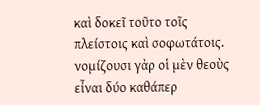καὶ δοκεῖ τοῦτο τοῖς πλείστοις καὶ σοφωτάτοις. νομίζουσι γὰρ οἱ μὲν θεοὺς εἶναι δύο καθάπερ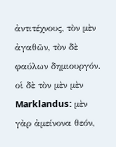ἀντιτέχνους, τὸν μὲν ἀγαθῶν, τὸν δὲ φαύλων δημιουργόν. οἱ δὲ τὸν μὲν μὲν Marklandus: μὲν γὰρ ἀμείνονα θεόν,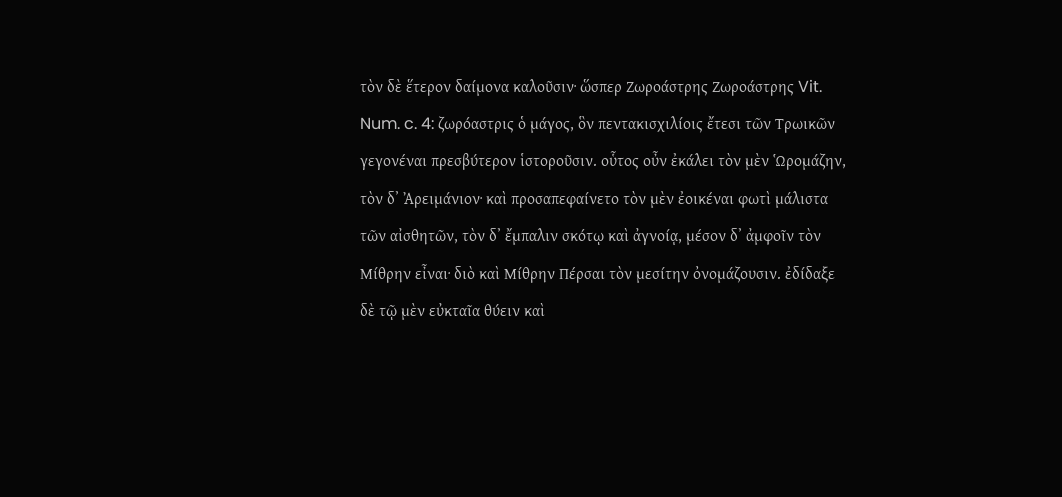τὸν δὲ ἕτερον δαίμονα καλοῦσιν· ὥσπερ Ζωροάστρης Ζωροάστρης Vit. Num. c. 4: ζωρόαστρις ὁ μάγος, ὃν πεντακισχιλίοις ἔτεσι τῶν Τρωικῶν γεγονέναι πρεσβύτερον ἱστοροῦσιν. οὗτος οὖν ἐκάλει τὸν μὲν Ὡρομάζην, τὸν δʼ Ἀρειμάνιον· καὶ προσαπεφαίνετο τὸν μὲν ἐοικέναι φωτὶ μάλιστα τῶν αἰσθητῶν, τὸν δʼ ἔμπαλιν σκότῳ καὶ ἀγνοίᾳ, μέσον δʼ ἀμφοῖν τὸν Μίθρην εἶναι· διὸ καὶ Μίθρην Πέρσαι τὸν μεσίτην ὀνομάζουσιν. ἐδίδαξε δὲ τῷ μὲν εὐκταῖα θύειν καὶ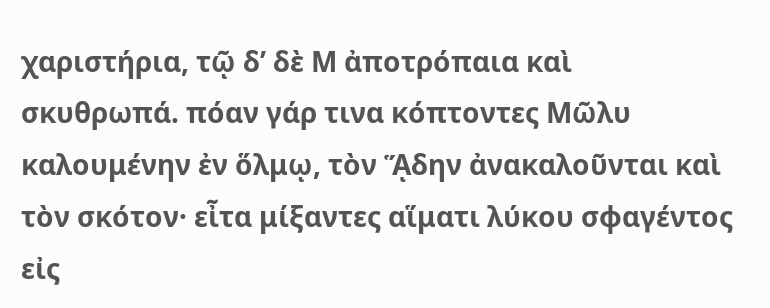χαριστήρια, τῷ δʼ δὲ M ἀποτρόπαια καὶ σκυθρωπά. πόαν γάρ τινα κόπτοντες Μῶλυ καλουμένην ἐν ὅλμῳ, τὸν ᾍδην ἀνακαλοῦνται καὶ τὸν σκότον· εἶτα μίξαντες αἵματι λύκου σφαγέντος εἰς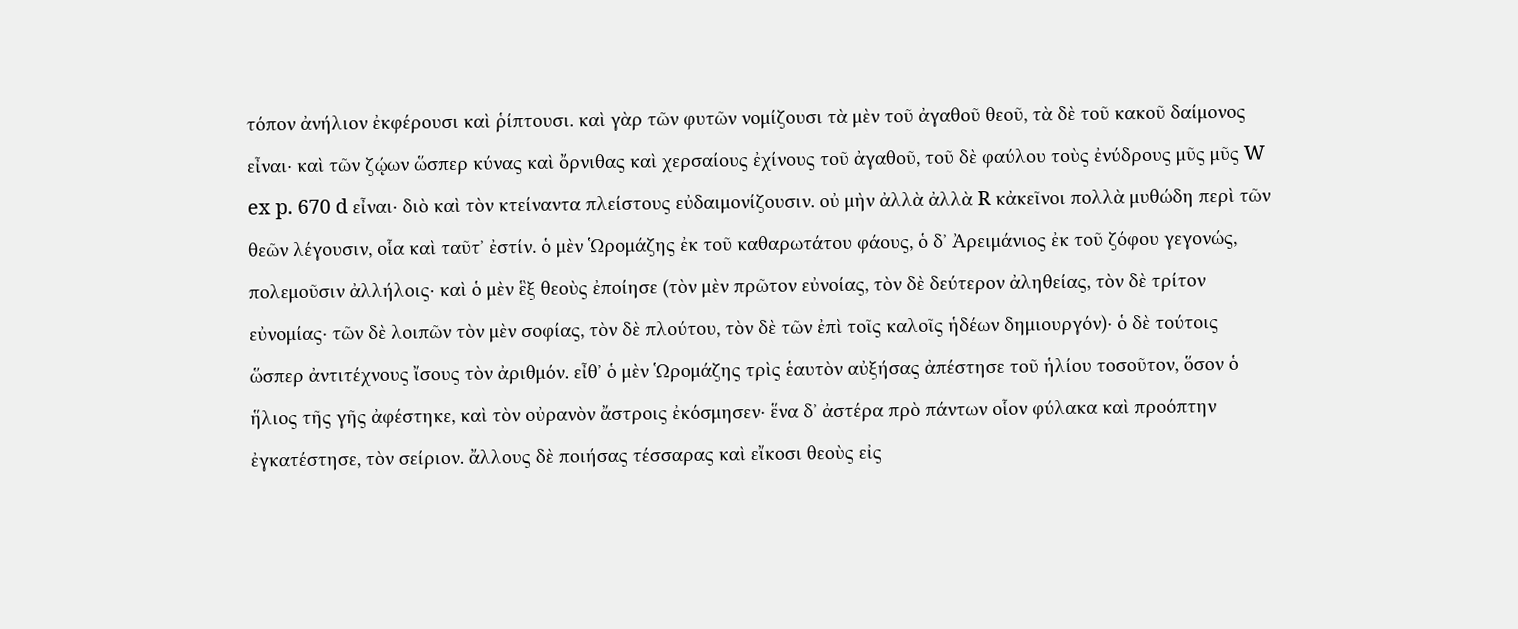τόπον ἀνήλιον ἐκφέρουσι καὶ ῥίπτουσι. καὶ γὰρ τῶν φυτῶν νομίζουσι τὰ μὲν τοῦ ἀγαθοῦ θεοῦ, τὰ δὲ τοῦ κακοῦ δαίμονος εἶναι· καὶ τῶν ζῴων ὥσπερ κύνας καὶ ὄρνιθας καὶ χερσαίους ἐχίνους τοῦ ἀγαθοῦ, τοῦ δὲ φαύλου τοὺς ἐνύδρους μῦς μῦς W ex p. 670 d εἶναι· διὸ καὶ τὸν κτείναντα πλείστους εὐδαιμονίζουσιν. οὐ μὴν ἀλλὰ ἀλλὰ R κἀκεῖνοι πολλὰ μυθώδη περὶ τῶν θεῶν λέγουσιν, οἷα καὶ ταῦτʼ ἐστίν. ὁ μὲν Ὡρομάζης ἐκ τοῦ καθαρωτάτου φάους, ὁ δʼ Ἀρειμάνιος ἐκ τοῦ ζόφου γεγονώς, πολεμοῦσιν ἀλλήλοις· καὶ ὁ μὲν ἓξ θεοὺς ἐποίησε (τὸν μὲν πρῶτον εὐνοίας, τὸν δὲ δεύτερον ἀληθείας, τὸν δὲ τρίτον εὐνομίας· τῶν δὲ λοιπῶν τὸν μὲν σοφίας, τὸν δὲ πλούτου, τὸν δὲ τῶν ἐπὶ τοῖς καλοῖς ἡδέων δημιουργόν)· ὁ δὲ τούτοις ὥσπερ ἀντιτέχνους ἴσους τὸν ἀριθμόν. εἶθʼ ὁ μὲν Ὡρομάζης τρὶς ἑαυτὸν αὐξήσας ἀπέστησε τοῦ ἡλίου τοσοῦτον, ὅσον ὁ ἥλιος τῆς γῆς ἀφέστηκε, καὶ τὸν οὐρανὸν ἄστροις ἐκόσμησεν· ἕνα δʼ ἀστέρα πρὸ πάντων οἷον φύλακα καὶ προόπτην ἐγκατέστησε, τὸν σείριον. ἄλλους δὲ ποιήσας τέσσαρας καὶ εἴκοσι θεοὺς εἰς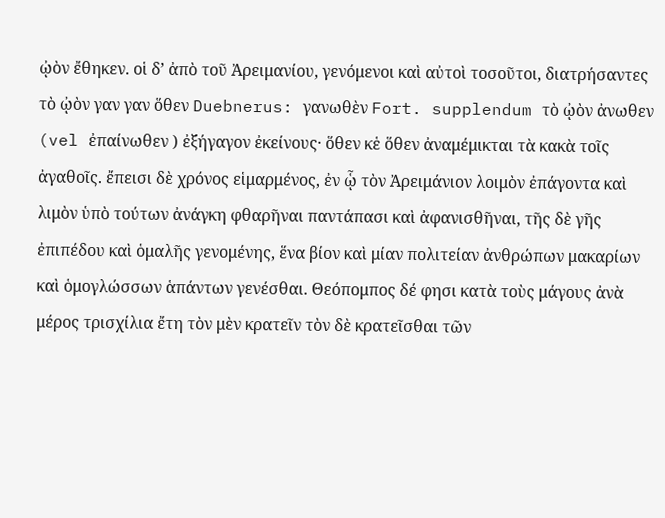ᾠὸν ἔθηκεν. οἱ δʼ ἀπὸ τοῦ Ἀρειμανίου, γενόμενοι καὶ αὐτοὶ τοσοῦτοι, διατρήσαντες τὸ ᾠὸν γαν γαν ὅθεν Duebnerus: γανωθὲν Fort. supplendum τὸ ᾠὸν ἀνωθεν (vel ἐπαίνωθεν ) ἐξήγαγον ἐκείνους· ὅθεν κἑ ὅθεν ἀναμέμικται τὰ κακὰ τοῖς ἀγαθοῖς. ἔπεισι δὲ χρόνος εἱμαρμένος, ἐν ᾧ τὸν Ἀρειμάνιον λοιμὸν ἐπάγοντα καὶ λιμὸν ὑπὸ τούτων ἀνάγκη φθαρῆναι παντάπασι καὶ ἀφανισθῆναι, τῆς δὲ γῆς ἐπιπέδου καὶ ὁμαλῆς γενομένης, ἕνα βίον καὶ μίαν πολιτείαν ἀνθρώπων μακαρίων καὶ ὁμογλώσσων ἁπάντων γενέσθαι. Θεόπομπος δέ φησι κατὰ τοὺς μάγους ἀνὰ μέρος τρισχίλια ἔτη τὸν μὲν κρατεῖν τὸν δὲ κρατεῖσθαι τῶν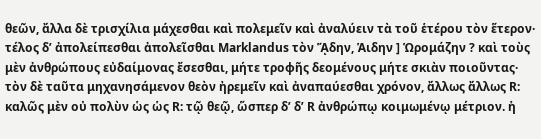θεῶν, ἄλλα δὲ τρισχίλια μάχεσθαι καὶ πολεμεῖν καὶ ἀναλύειν τὰ τοῦ ἑτέρου τὸν ἕτερον· τέλος δʼ ἀπολείπεσθαι ἀπολεῖσθαι Marklandus τὸν ᾍδην, Ἁιδην ] Ὡρομάζην ? καὶ τοὺς μὲν ἀνθρώπους εὐδαίμονας ἔσεσθαι, μήτε τροφῆς δεομένους μήτε σκιὰν ποιοῦντας· τὸν δὲ ταῦτα μηχανησάμενον θεὸν ἠρεμεῖν καὶ ἀναπαύεσθαι χρόνον, ἄλλως ἄλλως R: καλῶς μὲν οὐ πολὺν ὡς ὡς R: τῷ θεῷ, ὥσπερ δʼ δʼ R ἀνθρώπῳ κοιμωμένῳ μέτριον. ἡ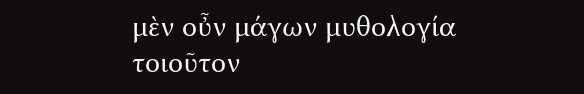μὲν οὖν μάγων μυθολογία τοιοῦτον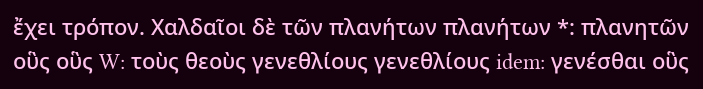ἔχει τρόπον. Χαλδαῖοι δὲ τῶν πλανήτων πλανήτων *: πλανητῶν οὓς οὓς W: τοὺς θεοὺς γενεθλίους γενεθλίους idem: γενέσθαι οὓς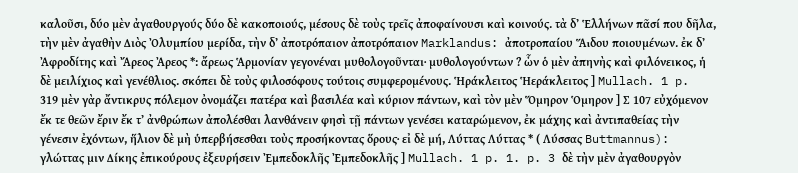καλοῦσι, δύο μὲν ἀγαθουργούς δύο δὲ κακοποιούς, μέσους δὲ τοὺς τρεῖς ἀποφαίνουσι καὶ κοινούς. τὰ δʼ Ἑλλήνων πᾶσί που δῆλα, τὴν μὲν ἀγαθὴν Διὸς Ὀλυμπίου μερίδα, τὴν δʼ ἀποτρόπαιον ἀποτρόπαιον Marklandus: ἀποτροπαίου ᾍδου ποιουμένων. ἐκ δʼ Ἀφροδίτης καὶ Ἄρεος Ἀρεος *: ἄρεως Ἁρμονίαν γεγονέναι μυθολογοῦνται· μυθολογούντων ? ὧν ὁ μὲν ἀπηνὴς καὶ φιλόνεικος, ἡ δὲ μειλίχιος καὶ γενέθλιος. σκόπει δὲ τοὺς φιλοσόφους τούτοις συμφερομένους. Ἡράκλειτος Ἡεράκλειτος ] Mullach. 1 p. 319 μὲν γὰρ ἄντικρυς πόλεμον ὀνομάζει πατέρα καὶ βασιλέα καὶ κύριον πάντων, καὶ τὸν μὲν Ὅμηρον Ὁμηρον ] Σ 107 εὐχόμενον ἔκ τε θεῶν ἔριν ἔκ τʼ ἀνθρώπων ἀπολέσθαι λανθάνειν φησὶ τῇ πάντων γενέσει καταρώμενον, ἐκ μάχης καὶ ἀντιπαθείας τὴν γένεσιν ἐχόντων, ἥλιον δὲ μὴ ὑπερβήσεσθαι τοὺς προσήκοντας ὅρους· εἰ δὲ μή, Λύττας Λύττας * ( Λύσσας Buttmannus): γλώττας μιν Δίκης ἐπικούρους ἐξευρήσειν Ἐμπεδοκλῆς Ἐμπεδοκλῆς ] Mullach. 1 p. 1. p. 3 δὲ τὴν μὲν ἀγαθουργὸν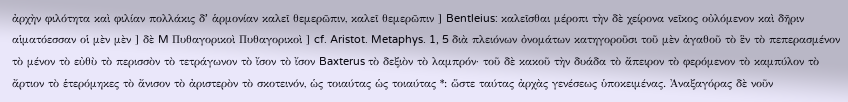ἀρχὴν φιλότητα καὶ φιλίαν πολλάκις δʼ ἁρμονίαν καλεῖ θεμερῶπιν, καλεῖ θεμερῶπιν ] Bentleius: καλεῖσθαι μέροπι τὴν δὲ χείρονα νεῖκος οὐλόμενον καὶ δῆριν αἱματόεσσαν οἱ μὲν μὲν ] δὲ M Πυθαγορικοὶ Πυθαγορικοὶ ] cf. Aristot. Metaphys. 1, 5 διὰ πλειόνων ὀνομάτων κατηγοροῦσι τοῦ μὲν ἀγαθοῦ τὸ ἓν τὸ πεπερασμένον τὸ μένον τὸ εὐθὺ τὸ περισσὸν τὸ τετράγωνον τὸ ἴσον τὸ ἴσον Baxterus τὸ δεξιὸν τὸ λαμπρόν· τοῦ δὲ κακοῦ τὴν δυάδα τὸ ἄπειρον τὸ φερόμενον τὸ καμπύλον τὸ ἄρτιον τὸ ἑτερόμηκες τὸ ἄνισον τὸ ἀριστερὸν τὸ σκοτεινόν, ὡς τοιαύτας ὡς τοιαύτας *: ὥστε ταύτας ἀρχὰς γενέσεως ὑποκειμένας. Ἀναξαγόρας δὲ νοῦν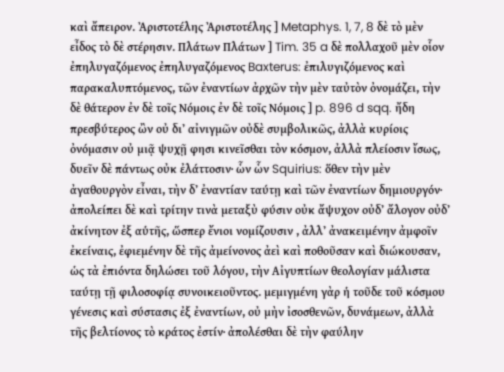καὶ ἄπειρον. Ἀριστοτέλης Ἀριστοτέλης ] Metaphys. 1, 7, 8 δὲ τὸ μὲν εἶδος τὸ δὲ στέρησιν. Πλάτων Πλάτων ] Tim. 35 a δὲ πολλαχοῦ μὲν οἷον ἐπηλυγαζόμενος ἐπηλυγαζόμενος Baxterus: ἐπιλυγιζόμενος καὶ παρακαλυπτόμενος, τῶν ἐναντίων ἀρχῶν τὴν μὲν ταὐτὸν ὀνομάζει, τὴν δὲ θάτερον ἐν δὲ τοῖς Νόμοις ἐν δὲ τοῖς Νόμοις ] p. 896 d sqq. ἤδη πρεσβύτερος ὢν οὐ διʼ αἰνιγμῶν οὐδὲ συμβολικῶς, ἀλλὰ κυρίοις ὀνόμασιν οὐ μιᾷ ψυχῇ φησι κινεῖσθαι τὸν κόσμον, ἀλλὰ πλείοσιν ἴσως, δυεῖν δὲ πάντως οὐκ ἐλάττοσιν· ὧν ὧν Squirius: ὅθεν τὴν μὲν ἀγαθουργὸν εἶναι, τὴν δʼ ἐναντίαν ταύτῃ καὶ τῶν ἐναντίων δημιουργόν· ἀπολείπει δὲ καὶ τρίτην τινὰ μεταξὺ φύσιν οὐκ ἄψυχον οὐδʼ ἄλογον οὐδʼ ἀκίνητον ἐξ αὑτῆς, ὥσπερ ἔνιοι νομίζουσιν , ἀλλʼ ἀνακειμένην ἀμφοῖν ἐκείναις, ἐφιεμένην δὲ τῆς ἀμείνονος ἀεὶ καὶ ποθοῦσαν καὶ διώκουσαν, ὡς τὰ ἐπιόντα δηλώσει τοῦ λόγου, τὴν Αἰγυπτίων θεολογίαν μάλιστα ταύτῃ τῇ φιλοσοφίᾳ συνοικειοῦντος. μεμιγμένη γὰρ ἡ τοῦδε τοῦ κόσμου γένεσις καὶ σύστασις ἐξ ἐναντίων, οὐ μὴν ἰσοσθενῶν, δυνάμεων, ἀλλὰ τῆς βελτίονος τὸ κράτος ἐστίν· ἀπολέσθαι δὲ τὴν φαύλην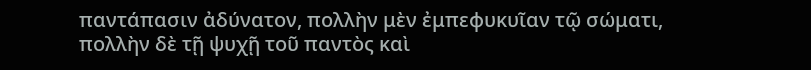παντάπασιν ἀδύνατον, πολλὴν μὲν ἐμπεφυκυῖαν τῷ σώματι, πολλὴν δὲ τῇ ψυχῇ τοῦ παντὸς καὶ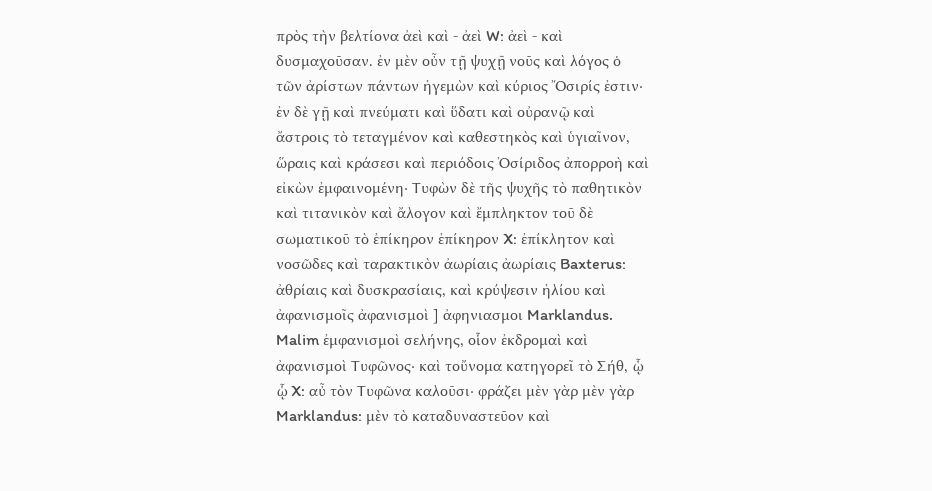πρὸς τὴν βελτίονα ἀεὶ καὶ - ἀεὶ W: ἀεὶ - καὶ δυσμαχοῦσαν. ἐν μὲν οὖν τῇ ψυχῇ νοῦς καὶ λόγος ὁ τῶν ἀρίστων πάντων ἡγεμὼν καὶ κύριος Ὄσιρίς ἐστιν· ἐν δὲ γῇ καὶ πνεύματι καὶ ὕδατι καὶ οὐρανῷ καὶ ἄστροις τὸ τεταγμένον καὶ καθεστηκὸς καὶ ὑγιαῖνον, ὥραις καὶ κράσεσι καὶ περιόδοις Ὀσίριδος ἀπορροὴ καὶ εἰκὼν ἐμφαινομένη· Τυφὼν δὲ τῆς ψυχῆς τὸ παθητικὸν καὶ τιτανικὸν καὶ ἄλογον καὶ ἔμπληκτον τοῦ δὲ σωματικοῦ τὸ ἐπίκηρον ἐπίκηρον X: ἐπίκλητον καὶ νοσῶδες καὶ ταρακτικὸν ἀωρίαις ἀωρίαις Baxterus: ἀθρίαις καὶ δυσκρασίαις, καὶ κρύψεσιν ἡλίου καὶ ἀφανισμοῖς ἀφανισμοὶ ] ἀφηνιασμοι Marklandus. Malim ἐμφανισμοὶ σελήνης, οἷον ἐκδρομαὶ καὶ ἀφανισμοὶ Τυφῶνος· καὶ τοὔνομα κατηγορεῖ τὸ Σήθ, ᾧ ᾧ X: αὖ τὸν Τυφῶνα καλοῦσι· φράζει μὲν γὰρ μὲν γὰρ Marklandus: μὲν τὸ καταδυναστεῦον καὶ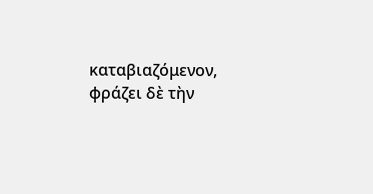καταβιαζόμενον, φράζει δὲ τὴν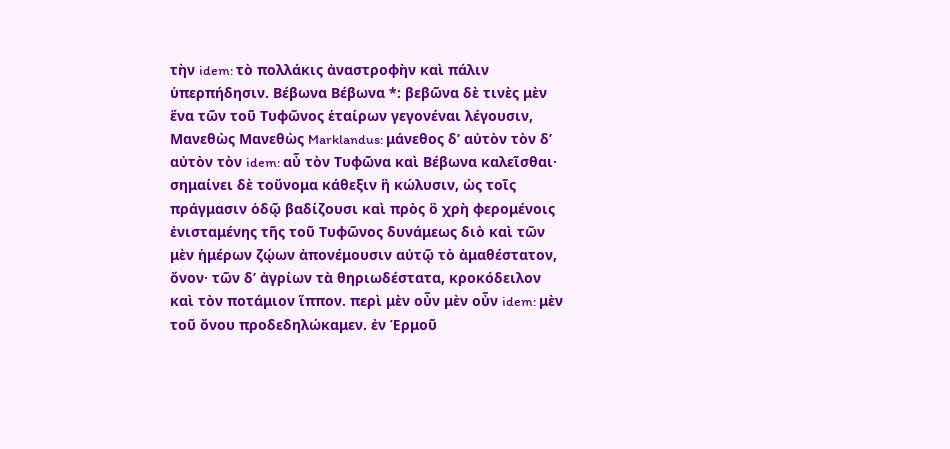τὴν idem: τὸ πολλάκις ἀναστροφὴν καὶ πάλιν ὑπερπήδησιν. Βέβωνα Βέβωνα *: βεβῶνα δὲ τινὲς μὲν ἕνα τῶν τοῦ Τυφῶνος ἑταίρων γεγονέναι λέγουσιν, Μανεθὼς Μανεθὼς Marklandus: μάνεθος δʼ αὐτὸν τὸν δ’ αὐτὸν τὸν idem: αὖ τὸν Τυφῶνα καὶ Βέβωνα καλεῖσθαι· σημαίνει δὲ τοὔνομα κάθεξιν ἢ κώλυσιν, ὡς τοῖς πράγμασιν ὁδῷ βαδίζουσι καὶ πρὸς ὃ χρὴ φερομένοις ἐνισταμένης τῆς τοῦ Τυφῶνος δυνάμεως διὸ καὶ τῶν μὲν ἡμέρων ζῴων ἀπονέμουσιν αὐτῷ τὸ ἀμαθέστατον, ὄνον· τῶν δʼ ἀγρίων τὰ θηριωδέστατα, κροκόδειλον καὶ τὸν ποτάμιον ἵππον. περὶ μὲν οὖν μὲν οὖν idem: μὲν τοῦ ὄνου προδεδηλώκαμεν. ἐν Ἑρμοῦ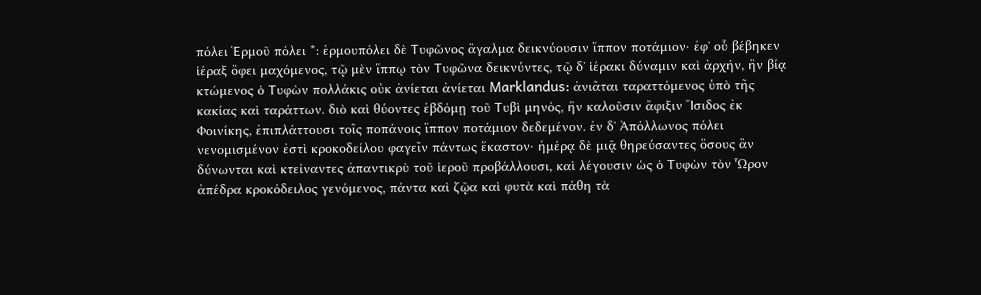πόλει Ἑρμοῦ πόλει *: ἑρμουπόλει δὲ Τυφῶνος ἄγαλμα δεικνύουσιν ἵππον ποτάμιον· ἐφʼ οὗ βέβηκεν ἱέραξ ὄφει μαχόμενος, τῷ μὲν ἵππῳ τὸν Τυφῶνα δεικνύντες, τῷ δʼ ἱέρακι δύναμιν καὶ ἀρχήν, ἣν βίᾳ κτώμενος ὁ Τυφὼν πολλάκις οὐκ ἀνίεται ἀνίεται Marklandus: ἀνιᾶται ταραττόμενος ὑπὸ τῆς κακίας καὶ ταράττων. διὸ καὶ θύοντες ἑβδόμῃ τοῦ Τυβὶ μηνός, ἣν καλοῦσιν ἄφιξιν Ἴσιδος ἐκ Φοινίκης, ἐπιπλάττουσι τοῖς ποπάνοις ἵππον ποτάμιον δεδεμένον. ἐν δʼ Ἀπόλλωνος πόλει νενομισμένον ἐστὶ κροκοδείλου φαγεῖν πάντως ἕκαστον· ἡμέρᾳ δὲ μιᾷ θηρεύσαντες ὅσους ἂν δύνωνται καὶ κτείναντες ἀπαντικρὺ τοῦ ἱεροῦ προβάλλουσι, καὶ λέγουσιν ὡς ὁ Τυφὼν τὸν Ὧρον ἀπέδρα κροκόδειλος γενόμενος, πάντα καὶ ζῷα καὶ φυτὰ καὶ πάθη τὰ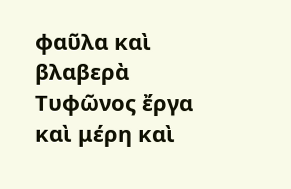φαῦλα καὶ βλαβερὰ Τυφῶνος ἔργα καὶ μέρη καὶ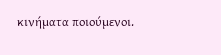κινήματα ποιούμενοι.